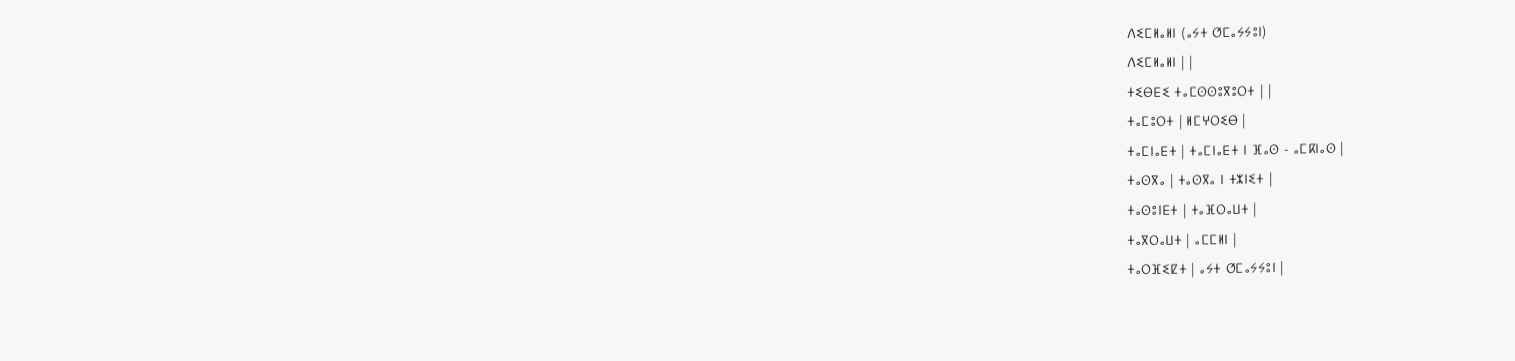ⴷⵉⵎⵍⴰⵍⵏ (ⴰⵢⵜ ⵚⵎⴰⵢⵢⵓⵏ)
ⴷⵉⵎⵍⴰⵍⵏ | |
ⵜⵉⴱⴹⵉ ⵜⴰⵎⵙⵙⵓⴳⵓⵔⵜ | |
ⵜⴰⵎⵓⵔⵜ | ⵍⵎⵖⵔⵉⴱ |
ⵜⴰⵎⵏⴰⴹⵜ | ⵜⴰⵎⵏⴰⴹⵜ ⵏ ⴼⴰⵙ - ⴰⵎⴽⵏⴰⵙ |
ⵜⴰⵙⴳⴰ | ⵜⴰⵙⴳⴰ ⵏ ⵜⵣⵏⵉⵜ |
ⵜⴰⵙⵓⵏⴹⵜ | ⵜⴰⴼⵔⴰⵡⵜ |
ⵜⴰⴳⵔⴰⵡⵜ | ⴰⵎⵎⵍⵏ |
ⵜⴰⵔⴼⵉⵇⵜ | ⴰⵢⵜ ⵚⵎⴰⵢⵢⵓⵏ |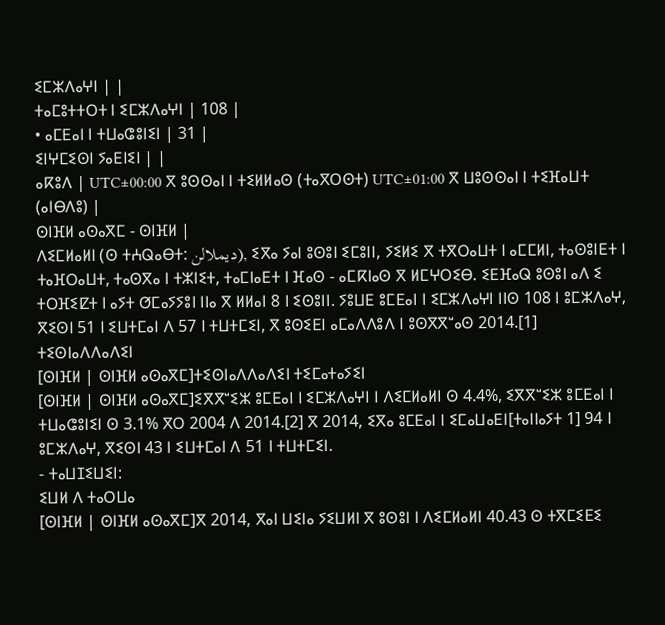ⵉⵎⵣⴷⴰⵖⵏ | |
ⵜⴰⵎⵓⵜⵜⵔⵜ ⵏ ⵉⵎⵣⴷⴰⵖⵏ | 108 |
• ⴰⵎⴹⴰⵏ ⵏ ⵜⵡⴰⵛⵓⵏⵉⵏ | 31 |
ⵉⵏⵖⵎⵉⵙⵏ ⵢⴰⴹⵏⵉⵏ | |
ⴰⴽⵓⴷ | UTC±00:00 ⴳ ⵓⵙⵙⴰⵏ ⵏ ⵜⵉⵍⵍⴰⵙ (ⵜⴰⴳⵔⵙⵜ) UTC±01:00 ⴳ ⵡⵓⵙⵙⴰⵏ ⵏ ⵜⵉⴼⴰⵡⵜ (ⴰⵏⴱⴷⵓ) |
ⵙⵏⴼⵍ ⴰⵙⴰⴳⵎ - ⵙⵏⴼⵍ |
ⴷⵉⵎⵍⴰⵍⵏ (ⵙ ⵜⵄⵕⴰⴱⵜ: ديملالن), ⵉⴳⴰ ⵢⴰⵏ ⵓⵙⵓⵏ ⵉⵎⵓⵏⵏ, ⵢⵉⵍⵉ ⴳ ⵜⴳⵔⴰⵡⵜ ⵏ ⴰⵎⵎⵍⵏ, ⵜⴰⵙⵓⵏⴹⵜ ⵏ ⵜⴰⴼⵔⴰⵡⵜ, ⵜⴰⵙⴳⴰ ⵏ ⵜⵣⵏⵉⵜ, ⵜⴰⵎⵏⴰⴹⵜ ⵏ ⴼⴰⵙ - ⴰⵎⴽⵏⴰⵙ ⴳ ⵍⵎⵖⵔⵉⴱ. ⵉⴹⴼⴰⵕ ⵓⵙⵓⵏ ⴰⴷ ⵉ ⵜⵔⴼⵉⵇⵜ ⵏ ⴰⵢⵜ ⵚⵎⴰⵢⵢⵓⵏ ⵏⵏⴰ ⴳ ⵍⵍⴰⵏ 8 ⵏ ⵉⵙⵓⵏⵏ. ⵢⵓⵡⴹ ⵓⵎⴹⴰⵏ ⵏ ⵉⵎⵣⴷⴰⵖⵏ ⵏⵏⵙ 108 ⵏ ⵓⵎⵣⴷⴰⵖ, ⴳⵉⵙⵏ 51 ⵏ ⵉⵡⵜⵎⴰⵏ ⴷ 57 ⵏ ⵜⵡⵜⵎⵉⵏ, ⴳ ⵓⵙⵉⴹⵏ ⴰⵎⴰⴷⴷⵓⴷ ⵏ ⵓⵙⴳⴳⵯⴰⵙ 2014.[1]
ⵜⵉⵙⵏⴰⴷⴷⴰⴷⵉⵏ
[ⵙⵏⴼⵍ | ⵙⵏⴼⵍ ⴰⵙⴰⴳⵎ]ⵜⵉⵙⵏⴰⴷⴷⴰⴷⵉⵏ ⵜⵉⵎⴰⵜⴰⵢⵉⵏ
[ⵙⵏⴼⵍ | ⵙⵏⴼⵍ ⴰⵙⴰⴳⵎ]ⵉⴳⴳⵯⵉⵣ ⵓⵎⴹⴰⵏ ⵏ ⵉⵎⵣⴷⴰⵖⵏ ⵏ ⴷⵉⵎⵍⴰⵍⵏ ⵙ 4.4%, ⵉⴳⴳⵯⵉⵣ ⵓⵎⴹⴰⵏ ⵏ ⵜⵡⴰⵛⵓⵏⵉⵏ ⵙ 3.1% ⴳⵔ 2004 ⴷ 2014.[2] ⴳ 2014, ⵉⴳⴰ ⵓⵎⴹⴰⵏ ⵏ ⵉⵎⴰⵡⴰⴹⵏ[ⵜⴰⵏⵏⴰⵢⵜ 1] 94 ⵏ ⵓⵎⵣⴷⴰⵖ, ⴳⵉⵙⵏ 43 ⵏ ⵉⵡⵜⵎⴰⵏ ⴷ 51 ⵏ ⵜⵡⵜⵎⵉⵏ.
- ⵜⴰⵡⵊⵉⵡⵉⵏ:
ⵉⵡⵍ ⴷ ⵜⴰⵔⵡⴰ
[ⵙⵏⴼⵍ | ⵙⵏⴼⵍ ⴰⵙⴰⴳⵎ]ⴳ 2014, ⴳⴰⵏ ⵡⵉⵏⴰ ⵢⵉⵡⵍⵏ ⴳ ⵓⵙⵓⵏ ⵏ ⴷⵉⵎⵍⴰⵍⵏ 40.43 ⵙ ⵜⴳⵎⵉⴹⵉ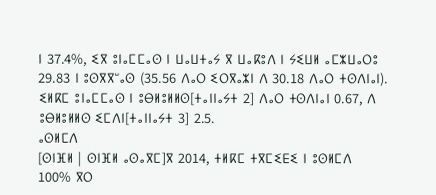ⵏ 37.4%, ⵉⴳ ⵓⵏⴰⵎⵎⴰⵙ ⵏ ⵡⴰⵡⵜⴰⵢ ⴳ ⵡⴰⴽⵓⴷ ⵏ ⵢⵉⵡⵍ ⴰⵎⵣⵡⴰⵔⵓ 29.83 ⵏ ⵓⵙⴳⴳⵯⴰⵙ (35.56 ⴷⴰⵔ ⵉⵔⴳⴰⵣⵏ ⴷ 30.18 ⴷⴰⵔ ⵜⵙⴷⵏⴰⵏ). ⵉⵍⴽⵎ ⵓⵏⴰⵎⵎⴰⵙ ⵏ ⵓⴱⵍⵓⵍⵍⵙ[ⵜⴰⵏⵏⴰⵢⵜ 2] ⴷⴰⵔ ⵜⵙⴷⵏⴰⵏ 0.67, ⴷ ⵓⴱⵍⵓⵍⵍⵙ ⵉⵎⴷⵏ[ⵜⴰⵏⵏⴰⵢⵜ 3] 2.5.
ⴰⵙⵍⵎⴷ
[ⵙⵏⴼⵍ | ⵙⵏⴼⵍ ⴰⵙⴰⴳⵎ]ⴳ 2014, ⵜⵍⴽⵎ ⵜⴳⵎⵉⴹⵉ ⵏ ⵓⵙⵍⵎⴷ 100% ⴳⵔ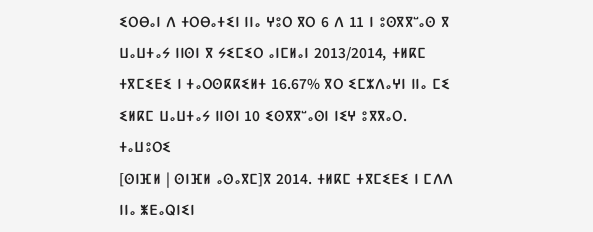ⵉⵔⴱⴰⵏ ⴷ ⵜⵔⴱⴰⵜⵉⵏ ⵏⵏⴰ ⵖⵓⵔ ⴳⵔ 6 ⴷ 11 ⵏ ⵓⵙⴳⴳⵯⴰⵙ ⴳ ⵡⴰⵡⵜⴰⵢ ⵏⵏⵙⵏ ⴳ ⵢⵉⵎⵉⵔ ⴰⵏⵎⵍⴰⵏ 2013/2014, ⵜⵍⴽⵎ ⵜⴳⵎⵉⴹⵉ ⵏ ⵜⴰⵔⵙⴽⴽⵉⵍⵜ 16.67% ⴳⵔ ⵉⵎⵣⴷⴰⵖⵏ ⵏⵏⴰ ⵎⵉ ⵉⵍⴽⵎ ⵡⴰⵡⵜⴰⵢ ⵏⵏⵙⵏ 10 ⵉⵙⴳⴳⵯⴰⵙⵏ ⵏⵉⵖ ⵓⴳⴳⴰⵔ.
ⵜⴰⵡⵓⵔⵉ
[ⵙⵏⴼⵍ | ⵙⵏⴼⵍ ⴰⵙⴰⴳⵎ]ⴳ 2014. ⵜⵍⴽⵎ ⵜⴳⵎⵉⴹⵉ ⵏ ⵎⴷⴷ ⵏⵏⴰ ⵥⴹⴰⵕⵏⵉⵏ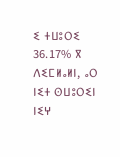ⵉ ⵜⵡⵓⵔⵉ 36.17% ⴳ ⴷⵉⵎⵍⴰⵍⵏ, ⴰⵔ ⵏⵉⵜ ⵙⵡⵓⵔⵉⵏ ⵏⵉⵖ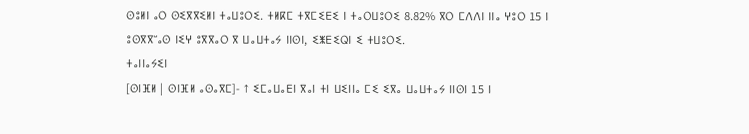ⵙⵓⵍⵏ ⴰⵔ ⵙⵉⴳⴳⵉⵍⵏ ⵜⴰⵡⵓⵔⵉ. ⵜⵍⴽⵎ ⵜⴳⵎⵉⴹⵉ ⵏ ⵜⴰⵔⵡⵓⵔⵉ 8.82% ⴳⵔ ⵎⴷⴷⵏ ⵏⵏⴰ ⵖⵓⵔ 15 ⵏ ⵓⵙⴳⴳⵯⴰⵙ ⵏⵉⵖ ⵓⴳⴳⴰⵔ ⴳ ⵡⴰⵡⵜⴰⵢ ⵏⵏⵙⵏ, ⵉⵥⴹⵉⵕⵏ ⵉ ⵜⵡⵓⵔⵉ.
ⵜⴰⵏⵏⴰⵢⵉⵏ
[ⵙⵏⴼⵍ | ⵙⵏⴼⵍ ⴰⵙⴰⴳⵎ]- ↑ ⵉⵎⴰⵡⴰⴹⵏ ⴳⴰⵏ ⵜⵏ ⵡⵉⵏⵏⴰ ⵎⵉ ⵉⴳⴰ ⵡⴰⵡⵜⴰⵢ ⵏⵏⵙⵏ 15 ⵏ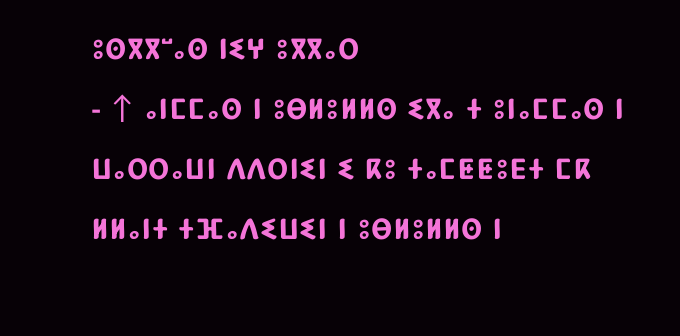ⵓⵙⴳⴳⵯⴰⵙ ⵏⵉⵖ ⵓⴳⴳⴰⵔ
- ↑ ⴰⵏⵎⵎⴰⵙ ⵏ ⵓⴱⵍⵓⵍⵍⵙ ⵉⴳⴰ ⵜ ⵓⵏⴰⵎⵎⴰⵙ ⵏ ⵡⴰⵔⵔⴰⵡⵏ ⴷⴷⵔⵏⵉⵏ ⵉ ⴽⵓ ⵜⴰⵎⵟⵟⵓⴹⵜ ⵎⴽ ⵍⵍⴰⵏⵜ ⵜⴼⴰⴷⵉⵡⵉⵏ ⵏ ⵓⴱⵍⵓⵍⵍⵙ ⵏ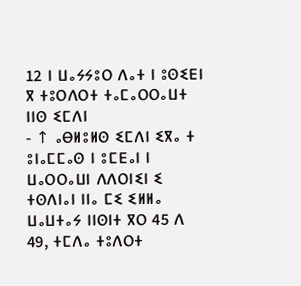12 ⵏ ⵡⴰⵢⵢⵓⵔ ⴷⴰⵜ ⵏ ⵓⵙⵉⴹⵏ ⴳ ⵜⵓⵔⴷⵔⵜ ⵜⴰⵎⴰⵔⵔⴰⵡⵜ ⵏⵏⵙ ⵉⵎⴷⵏ
- ↑ ⴰⴱⵍⵓⵍⵙ ⵉⵎⴷⵏ ⵉⴳⴰ ⵜ ⵓⵏⴰⵎⵎⴰⵙ ⵏ ⵓⵎⴹⴰⵏ ⵏ ⵡⴰⵔⵔⴰⵡⵏ ⴷⴷⵔⵏⵉⵏ ⵉ ⵜⵙⴷⵏⴰⵏ ⵏⵏⴰ ⵎⵉ ⵉⵍⵍⴰ ⵡⴰⵡⵜⴰⵢ ⵏⵏⵙⵏⵜ ⴳⵔ 45 ⴷ 49, ⵜⵎⴷⴰ ⵜⵓⴷⵔⵜ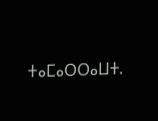ⵜⴰⵎⴰⵔⵔⴰⵡⵜ.